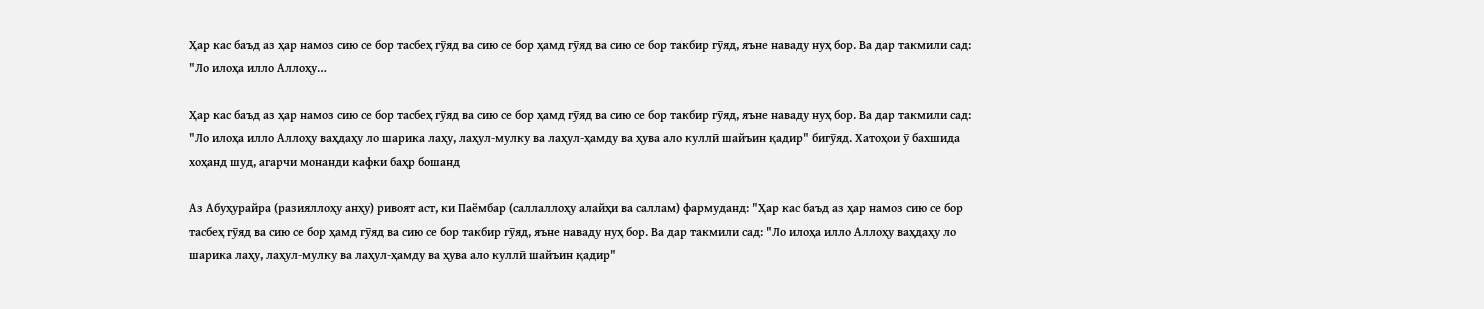Ҳар кас баъд аз ҳар намоз сию се бор тасбеҳ гӯяд ва сию се бор ҳамд гӯяд ва сию се бор такбир гӯяд, яъне наваду нуҳ бор. Ва дар такмили сад: "Ло илоҳа илло Аллоҳу…

Ҳар кас баъд аз ҳар намоз сию се бор тасбеҳ гӯяд ва сию се бор ҳамд гӯяд ва сию се бор такбир гӯяд, яъне наваду нуҳ бор. Ва дар такмили сад: "Ло илоҳа илло Аллоҳу ваҳдаҳу ло шарика лаҳу, лаҳул-мулку ва лаҳул-ҳамду ва ҳува ало куллӣ шайъин қадир" бигӯяд. Хатоҳои ӯ бахшида хоҳанд шуд, агарчи монанди кафки баҳр бошанд

Аз Абуҳурайра (разияллоҳу анҳу) ривоят аст, ки Паёмбар (саллаллоҳу алайҳи ва саллам) фармуданд: "Ҳар кас баъд аз ҳар намоз сию се бор тасбеҳ гӯяд ва сию се бор ҳамд гӯяд ва сию се бор такбир гӯяд, яъне наваду нуҳ бор. Ва дар такмили сад: "Ло илоҳа илло Аллоҳу ваҳдаҳу ло шарика лаҳу, лаҳул-мулку ва лаҳул-ҳамду ва ҳува ало куллӣ шайъин қадир"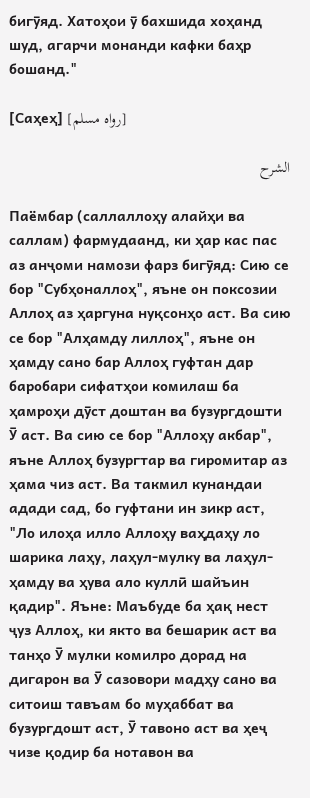бигӯяд. Хатоҳои ӯ бахшида хоҳанд шуд, агарчи монанди кафки баҳр бошанд."

[Саҳеҳ] [رواه مسلم]

الشرح

Паёмбар (саллаллоҳу алайҳи ва саллам) фармудаанд, ки ҳар кас пас аз анҷоми намози фарз бигӯяд: Сию се бор "Субҳоналлоҳ", яъне он поксозии Аллоҳ аз ҳаргуна нуқсонҳо аст. Ва сию се бор "Алҳамду лиллоҳ", яъне он ҳамду сано бар Аллоҳ гуфтан дар баробари сифатҳои комилаш ба ҳамроҳи дӯст доштан ва бузургдошти Ӯ аст. Ва сию се бор "Аллоҳу акбар", яъне Аллоҳ бузургтар ва гиромитар аз ҳама чиз аст. Ва такмил кунандаи адади сад, бо гуфтани ин зикр аст, "Ло илоҳа илло Аллоҳу ваҳдаҳу ло шарика лаҳу, лаҳул-мулку ва лаҳул-ҳамду ва ҳува ало куллӣ шайъин қадир". Яъне: Маъбуде ба ҳақ нест ҷуз Аллоҳ, ки якто ва бешарик аст ва танҳо Ӯ мулки комилро дорад на дигарон ва Ӯ сазовори мадҳу сано ва ситоиш тавъам бо муҳаббат ва бузургдошт аст, Ӯ тавоно аст ва ҳеҷ чизе қодир ба нотавон ва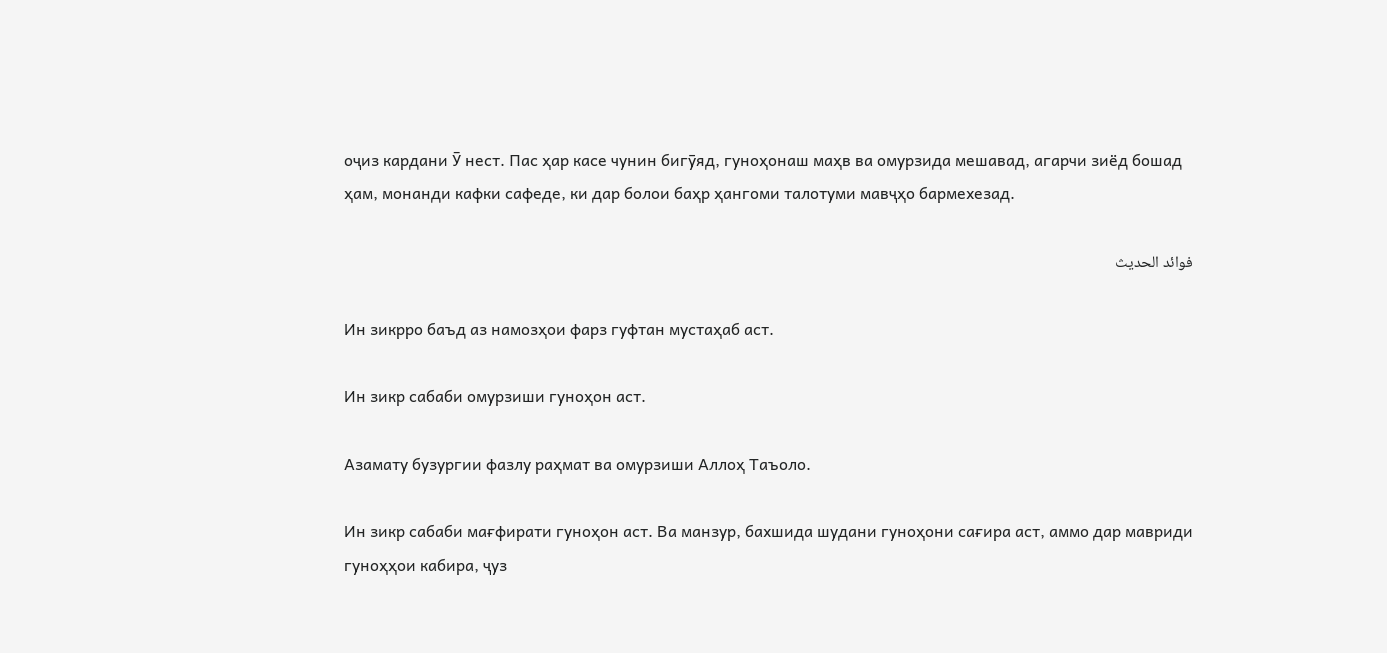оҷиз кардани Ӯ нест. Пас ҳар касе чунин бигӯяд, гуноҳонаш маҳв ва омурзида мешавад, агарчи зиёд бошад ҳам, монанди кафки сафеде, ки дар болои баҳр ҳангоми талотуми мавҷҳо бармехезад.

فوائد الحديث

Ин зикрро баъд аз намозҳои фарз гуфтан мустаҳаб аст.

Ин зикр сабаби омурзиши гуноҳон аст.

Азамату бузургии фазлу раҳмат ва омурзиши Аллоҳ Таъоло.

Ин зикр сабаби мағфирати гуноҳон аст. Ва манзур, бахшида шудани гуноҳони сағира аст, аммо дар мавриди гуноҳҳои кабира, ҷуз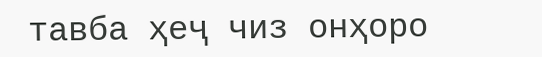тавба ҳеҷ чиз онҳоро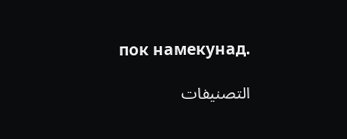пок намекунад.

التصنيفات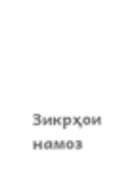Зикрҳои намоз